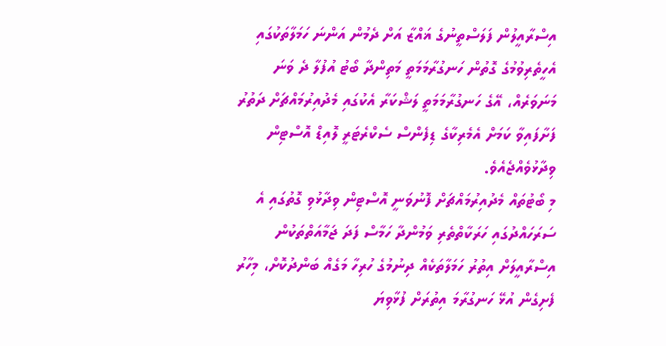އިސްރާއީލުން ފަލަސްތީނުގެ ޣައްޒާ އަށް ދެމުން އަންނަ ހަމަލާތަކުގައި އެހީތެރިވުމުގެ ގޮތުން ހަނގުރާމަމަތީ މަތިންދާ ބޯޓު އުފުލާ ދެ ވަނަ މަނަވަރެއް، އޭގެ ހަނގުރާމަމަތީ ލަޝްކަރާ އެކުގައި މެދުއިރުމައްޗަށް ދަތުރު ފަށާފައިވާ ކަމަށް އެމެރިކާގެ ޑިފެންސް ސެކްރެޓަރީ ލޮއިޑް އޮސްޓިން ވިދާޅުވެއްޖެއެވެ.
މި ބޯޓުތައް މެދުއިރުމައްޗަށް ފޮނުވަނީ އޮސްޓިން ވިދާޅުވި ގޮތުގައި އެ ސަރަހައްދުގައި ހަރަކާތްތެރި ވަމުންދާ ހަމާސް ފަދަ ޖަމާއަތްތަކުން އިސްރާއީލަށް އިތުރު ހަމަލާތަކެއް ދިނުމުގެ ހުރިހާ މަގެއް ބަންދުކޮށް، މިހާރު ފެށިގެން އުޅޭ ހަނގުރާމަ އިތުރަށް ފުޅާވިޔަ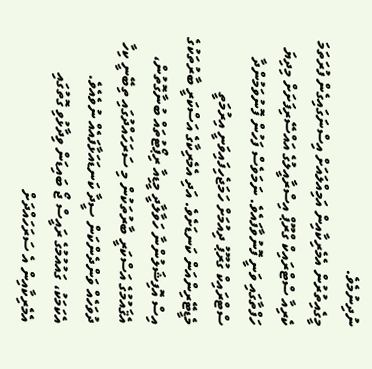ނުދިނުމެވެ.
މީގެއިތުރުން އެމެރިކާއިން އަމިއްލައަށް އިސްނަގައިގެން ފުރަތަމަ ކެރިއާ ސްޓްރައިކް ގްރޫޕް އިސްރާއީލުގެ އައްސޭރިފަށަށް މިދިޔަ ހަފްތާގައި ވަނީ ފޮނުވާފައެވެ. ނަމަވެސް ފަހުން ފޮނުވަމުންދާ ސްޓްރައިކް ގުރޫޕު ދިއުމަށް ހަމަޖެހިފައިވަނީ އިރުމަތީ މެޑީޓޭރިންއަން ކަނޑަށެވެ. އަދި އެމެރިކާގެ އަސްކަރީ ބާރުތަކުގެ އިސް އޮފިޝަލުންނާ ހަވާލާދީ މީޑިއާ ރިޕޯޓުތައް ބުނާގޮތުން، އެޤައުމުގެ އަސްކަރީ ބާރުތަކުން މި ސަރަހައްދުގައި ތިބޭނީ ކިހާ ދުވަހެއް ވަންދެންކަން ސީދާ ކަނޑައަޅާފައެއް ނުވެއެވެ.
އެކަމަކު، ގައުއުމުގެ ރައީސް ޖޯ ބައިޑަން ވިދާޅުވި ގޮތުގައި އެމެރިކާއިން އެ ސަރަހައްދަށް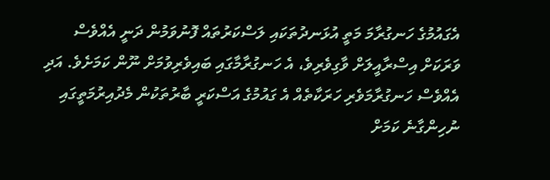އެގައުމުގެ ހަނގުރާމަ މަތީ އުޅަނދުތަކައި ލަސްކަރުތައް ފޮނުވަމުން ދަނީ އެއްވެސް ވަރަކަށް އިސްރާއީލަށް ވާގިވެރިވެ، އެ ހަނގުރާމާގައި ބައިވެރިވުމަށް ނޫން ކަމަށެވެ. އަދި އެއްވެސް ހަނގުރާމަވެރި ހަރަކާތެއް އެ ގައުމުގެ އަސްކަރީ ބާރުތަކުން މެދުއިރުމަތީގައި ނުހިންގާނެ ކަމަށް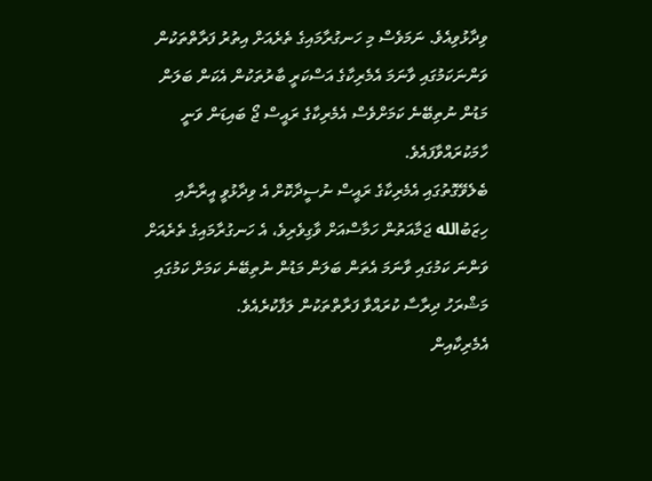ވިދާޅުވިއެވެ. ނަމަވެސް މި ހަނގުރާމައިގެ ތެރެއަށް އިތުރު ފަރާތްތަކުން ވަންނަކަމުގައި ވާނަމަ އެމެރިކާގެ އަސްކަރީ ބާރުތަކުން އެކަން ބަލަން މަޑުން ނުތިބޭނެ ކަމަށްވެސް އެމެރިކާގެ ރައީސް ޖޯ ބައިޑަން ވަނީ ހާމަކުރައްވާފައެވެ.
ބެލެވޭގޮތުގައި އެމެރިކާގެ ރައީސް ނުސީދާކޮށް އެ ވިދާޅުވީ އީރާނާއި ހިޒަބުالله ޖަމާއަތުން ހަމާސްއަށް ވާގިވެރިވެ، އެ ހަނގުރާމައިގެ ތެރެއަށް ވަންނަ ކަމުގައި ވާނަމަ އެތަން ބަލަން މަޑުން ނުތިބޭނެ ކަމަށް ކަމުގައި މަޝްރަހު ދިރާސާ ކުރައްވާ ފަރާތްތަކުން ލަފާކުރެއެވެ.
އެމެރިކާއިން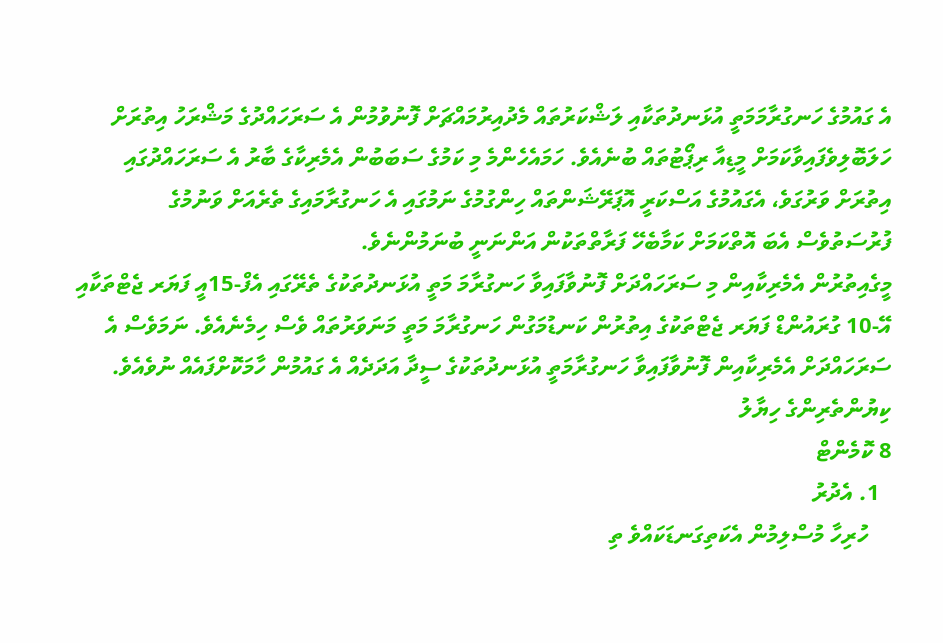އެ ގައުމުގެ ހަނގުރާމަމަތީ އުޅަނދުތަކާއި ލަޝްކަރުތައް މެދުއިރުމައްޗަށް ފޮނުވުމުން އެ ސަރަހައްދުގެ މަޝްރަހު އިތުރަށް ހަލަބޮލިވެފައިވާކަމަށް މީޑިއާ ރިޕޯޓުތައް ބުނެއެވެ. ހަމައެހެންމެ މި ކަމުގެ ސަބަބުން އެމެރިކާގެ ބާރު އެ ސަރަހައްދުގައި އިތުރަށް ވަރުގަވެ، އެގައުމުގެ އަސްކަރީ އޮޕަރޭޝަންތައް ހިންގުމުގެ ނަމުގައި އެ ހަނގުރާމައިގެ ތެރެއަށް ވަނުމުގެ ފުރުސަތުވެސް އެބަ އޮތްކަމަށް ކަމާބެހޭ ފަރާތްތަކުން އަންނަނީ ބުނަމުންނެވެ.
މީގެއިތުރުން އެމެރިކާއިން މި ސަރަހައްދަށް ފޮނުވާފައިވާ ހަނގުރާމަ މަތީ އުޅަނދުތަކުގެ ތެރޭގައި އެފް-15އީ ފަޔަރ ޖެޓްތަކާއި އޭ-10 ގުރައުންޑް ފަޔަރ ޖެޓްތަކުގެ އިތުރުން ކަނޑުމަގުން ހަނގުރާމަ މަތީ މަނަވަރުތައް ވެސް ހިމެނެއެވެ. ނަމަވެސް އެ ސަރަހައްދަށް އެމެރިކާއިން ފޮނުވާފައިވާ ހަނގުރާމަތީ އުޅަނދުތަކުގެ ސީދާ އަދަދެއް އެ ގައުމުން ހާމަކޮށްފައެއް ނުވެއެވެ.
ކިޔުންތެރިންގެ ހިޔާލު
8 ކޮމެންޓް
  1. އެދުރު
    ހުރިހާ މުސްލިމުން އެކަތިގަނޑަކައްވެ ތި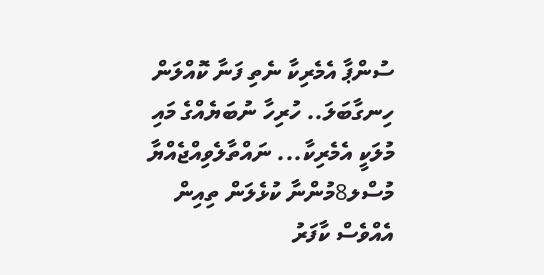ސުންޕާ އެމެރިކާ ނެތި ފަނާ ކޮއްލަން ހިނގާބަލަ.. ހުރިހާ ނުބަޔެއްގެ މައި މުލަކީ އެމެރިކާ... ނައްތާލެވިއްޖެއްޔާ މުސްލ8މުންނާ ކުޅެލަން ތިއިން އެއްވެސް ކާފަރު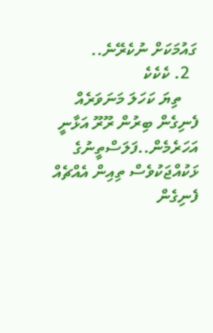ގައުމަކަށް ނުކެރޭނެ..
  2. ކެކެކެ
    ތިޔަ ކަހަލަ މަނަވަރެއް ފެނިގެން ބިރުން ރޫރޫ އަޅާނީ އަހަރެމެން..ފަލަސްތީނުގެ ޅަކުއްޖަކުވެސް ތިއިން އެއްޗެއް ފެނިގެން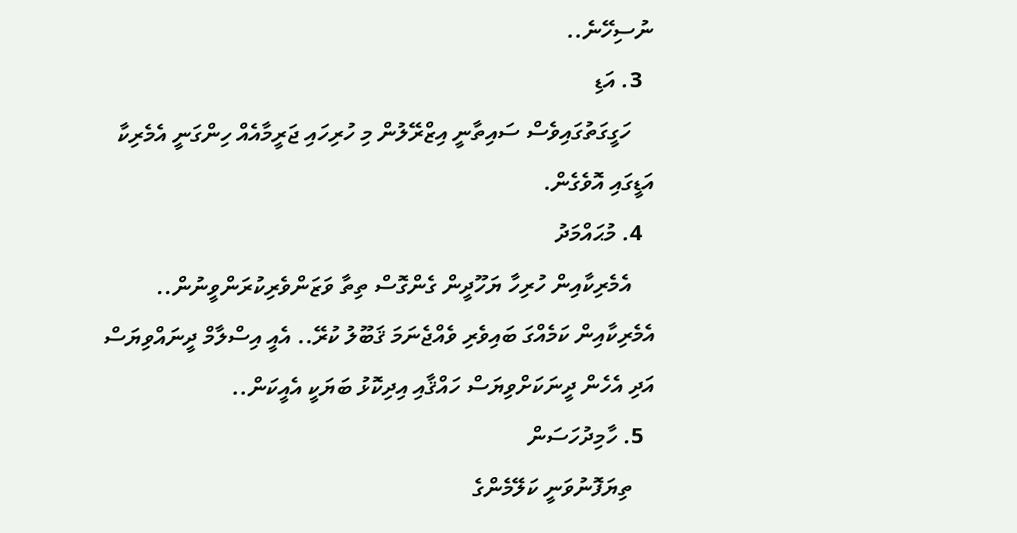ނުސިހޭނެ..
  3. އަޑި
    ހަގީގަތުގައިވެސް ސައިތާނީ އިޒްރޭލުން މި ހުރިހައި ޖަރީމާއެއް ހިންގަނީ އެމެރިކާ އަޑީގައި އޮވެގެން.
  4. މުޙައްމަދު
    އެމެރިކާއިން ހުރިހާ ޔަހޫދީން ގެންގޮސް ތިތާ ވަޒަންވެރިކުރަންވީނުން.. އެމެރިކާއިން ކަމެއްގަ ބައިވެރި ވެއްޖެނަމަ ޤަބޫލު ކުރޭ.. އެއީ އިސްލާމް ދީނައްވިޔަސް އަދި އެހެން ދީނަކަށްވިޔަސް ހައްޤާއި އިދިކޮޅު ބަޔަކީ އެއީކަން..
  5. ހާމިދުހަސަން
    ތިޔަފޮނުވަނީ ކަލޭމެންގެ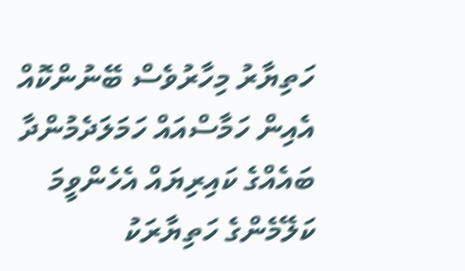ހަތިޔާރު މިހާރުވެސް ބޭނުންކޮއް އެއިން ހަމާސްއައް ހަމަލަދެމުންދާ ބައެއްގެ ކައިރިޔައް އެހެންވީމަ ކަލޭމެންގެ ހަތިޔާރަކު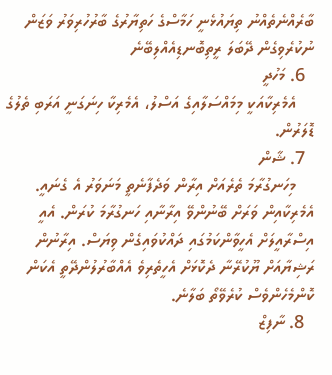ބާރެއްނެތެއްނު ތިޔައުޅެނީ ހަމާސްގެ ހަތިޔާރުގެ ބާރުހުރިވަރު ވަޒަން ނުކުރެވިގެން ދޭބަލަ ރީތިބޮނޑިއެއްލިބޭނެ
  6. މަހުދީ
    އެމެރިކާއަކީ މިމައްސަލާއިގެ އަސްލު، އެމެރިކާ ހިނަގަނީ އަރަބި ތެލުގެ ޑޮލަރުން.
  7. ޝާން
    މިހަނގުރާމަ ތެރެއަށް އިރާން ވަދެފާނެތީ މަނަވަރު އެ ގެނައީ. އެމެރިކާއިން ވަރަށް ބޭނުންވޭ އިރާނާއި ހަނގުރާމަ ކުރަން. އެއީ އިސްރާއީލަށް އެހީވާންކަމުގައި ދައްކުވައިގެން ވިޔަސް. އިރާނުން ރަޝިޔާއަށް ޔޫކުރޭނާ ދެކޮޅަށް އެހީތެރިވެ އެއްބާރުލުންދޭތީ އެކަން ކޮންމެހެންވެސް ކުރެވޭތޯ ބަލާނެ.
  8. ނާފިޒް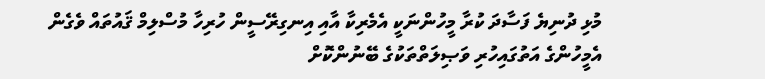މުޅި ދުނިޔެ ފަސާދަ ކުރާ މީހުންނަކީ އެމެރިކާ އާއި އިނގިރޭސީން ހުރިހާ މުސްލިމް ޤައުތައް ވެގެން އެމީހުންގެ އަތުގައިހުރި ވަޞިލަތްތަކުގެ ބޭނުންކޮށް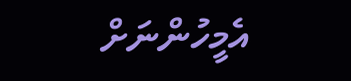އެމީހުންނަށް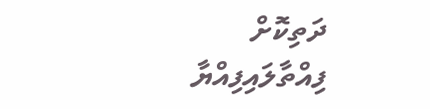ދަތިކޮށް ފިއްތާލައިފިއްޔާ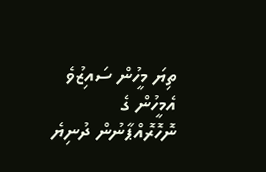ތިޔަ މީހުން ސައިޒުވެ އެމީހުން ގެ ނޮހޮރޮއްޕާނުން ދުނިޔެ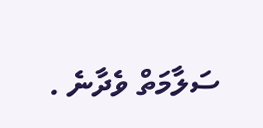ސަލާމަތް ވެދާނެ .